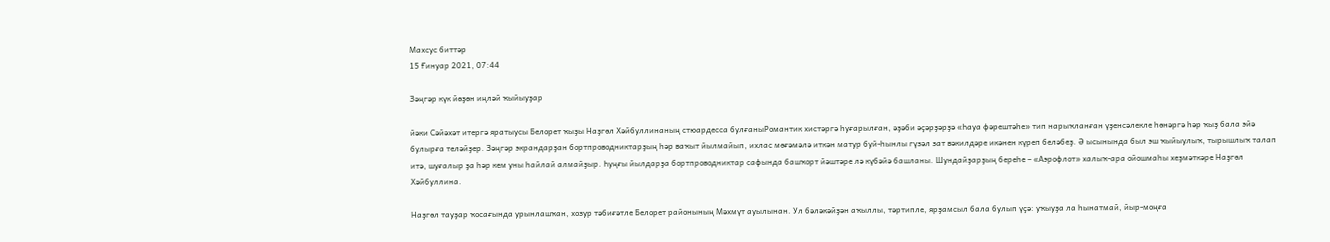Махсус биттәр
15 Ғинуар 2021, 07:44

Зәңгәр күк йөҙөн иңләй ҡыйыуҙар

йәки Сәйәхәт итергә яратыусы Белорет ҡыҙы Наҙгөл Хәйбуллинаның стюардесса булғаныРомантик хистәргә һуғарылған, әҙәби әҫәрҙәрҙә «Һауа фәрештәһе» тип нарыҡланған үҙенсәлекле һөнәргә һәр ҡыҙ бала эйә булырға теләйҙер. Зәңгәр экрандарҙан бортпроводниктарҙың һәр ваҡыт йылмайып, ихлас мөғәмәлә иткән матур буй-һынлы гүзәл зат вәкилдәре икәнен күреп беләбеҙ. Ә ысынында был эш ҡыйыулыҡ, тырышлыҡ талап итә, шуғалыр ҙа һәр кем уны һайлай алмайҙыр. Һуңғы йылдарҙа бортпроводниктар сафында башҡорт йәштәре лә күбәйә башланы. Шундайҙарҙың береһе – «Аэрофлот» халыҡ-ара ойошмаһы хеҙмәткәре Наҙгөл Хәйбуллина.

Наҙгөл тауҙар ҡосағында урынлашҡан, хозур тәбиғәтле Белорет районының Мәхмүт ауылынан. Ул бәләкәйҙән аҡыллы, тәртипле, ярҙамсыл бала булып үҫә: уҡыуҙа ла һынатмай, йыр-моңға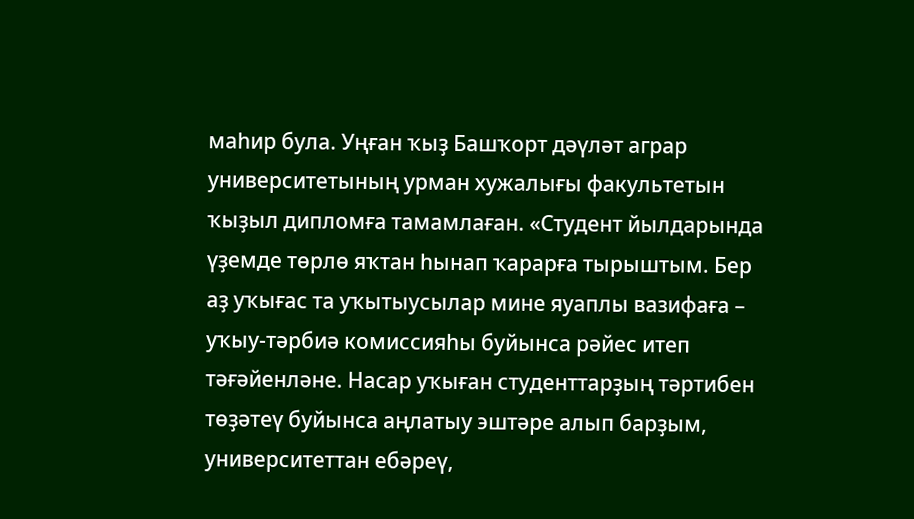маһир була. Уңған ҡыҙ Башҡорт дәүләт аграр университетының урман хужалығы факультетын ҡыҙыл дипломға тамамлаған. «Студент йылдарында үҙемде төрлө яҡтан һынап ҡарарға тырыштым. Бер аҙ уҡығас та уҡытыусылар мине яуаплы вазифаға – уҡыу-тәрбиә комиссияһы буйынса рәйес итеп тәғәйенләне. Насар уҡыған студенттарҙың тәртибен төҙәтеү буйынса аңлатыу эштәре алып барҙым, университеттан ебәреү,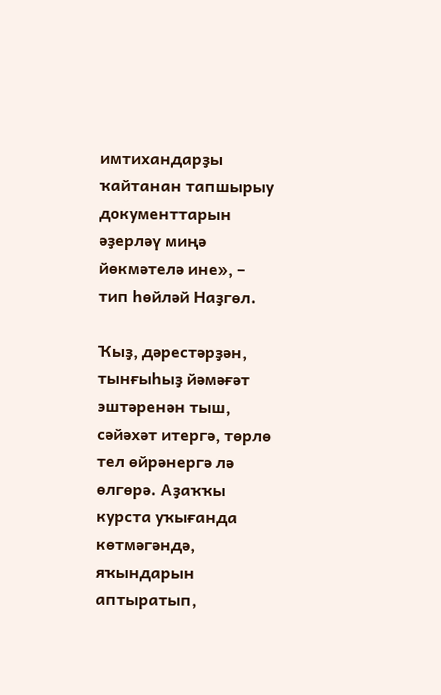имтихандарҙы ҡайтанан тапшырыу документтарын әҙерләү миңә йөкмәтелә ине», – тип һөйләй Наҙгөл.

Ҡыҙ, дәрестәрҙән, тынғыһыҙ йәмәғәт эштәренән тыш, сәйәхәт итергә, төрлө тел өйрәнергә лә өлгөрә. Аҙаҡҡы курста уҡығанда көтмәгәндә, яҡындарын аптыратып,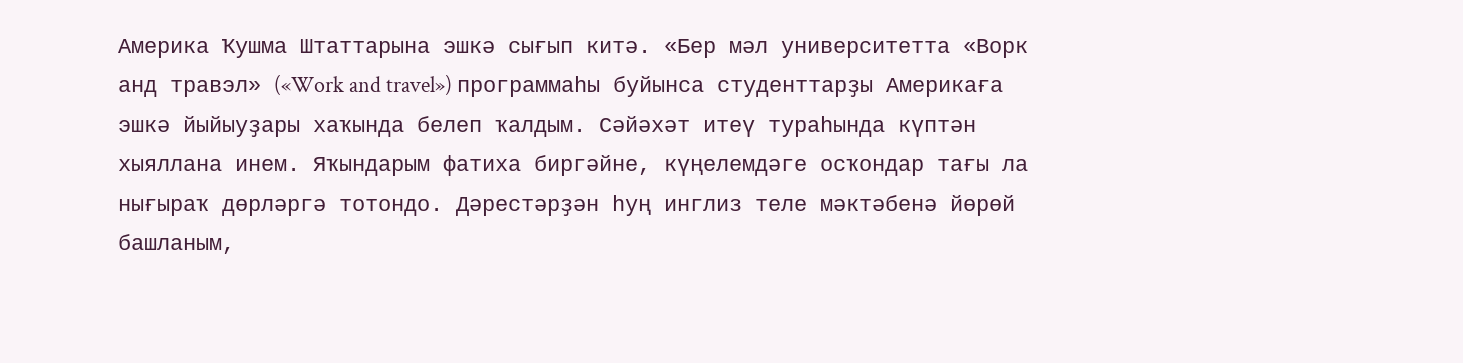Америка Ҡушма Штаттарына эшкә сығып китә. «Бер мәл университетта «Ворк анд травэл» («Work and travel») программаһы буйынса студенттарҙы Америкаға эшкә йыйыуҙары хаҡында белеп ҡалдым. Сәйәхәт итеү тураһында күптән хыяллана инем. Яҡындарым фатиха биргәйне, күңелемдәге осҡондар тағы ла нығыраҡ дөрләргә тотондо. Дәрестәрҙән һуң инглиз теле мәктәбенә йөрөй башланым,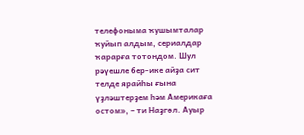телефоныма ҡушымталар ҡуйып алдым, сериалдар ҡарарға тотондом. Шул рәүешле бер-ике айҙа сит телде ярайһы ғына үҙләштерҙем һәм Америкаға остом», – ти Наҙгөл. Ауыр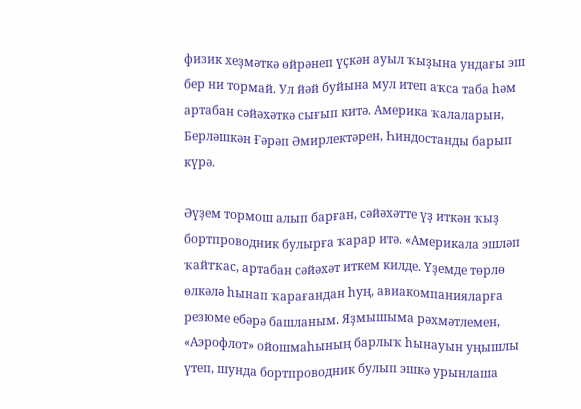физик хеҙмәткә өйрәнеп үҫкән ауыл ҡыҙына ундағы эш бер ни тормай. Ул йәй буйына мул итеп аҡса таба һәм артабан сәйәхәткә сығып китә. Америка ҡалаларын, Берләшкән Ғәрәп Әмирлектәрен, Һиндостанды барып күрә.

Әүҙем тормош алып барған, сәйәхәтте үҙ иткән ҡыҙ бортпроводник булырға ҡарар итә. «Америкала эшләп ҡайтҡас, артабан сәйәхәт иткем килде. Үҙемде төрлө өлкәлә һынап ҡарағандан һуң, авиакомпанияларға резюме ебәрә башланым. Яҙмышыма рәхмәтлемен, «Аэрофлот» ойошмаһының барлыҡ һынауын уңышлы үтеп, шунда бортпроводник булып эшкә урынлаша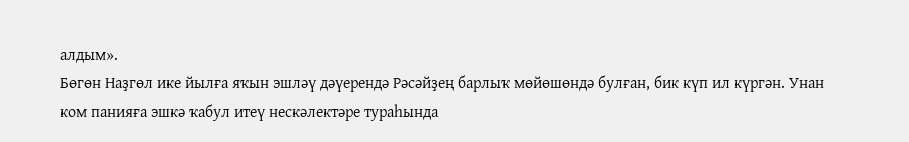алдым».
Бөгөн Наҙгөл ике йылға яҡын эшләү дәүерендә Рәсәйҙең барлыҡ мөйөшөндә булған, бик күп ил күргән. Унан ком панияға эшкә ҡабул итеү нескәлектәре тураһында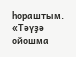һораштым. «Тәүҙә ойошма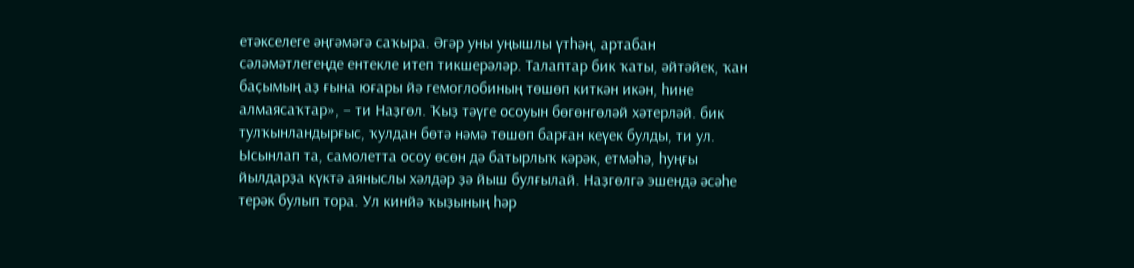етәкселеге әңгәмәгә саҡыра. Әгәр уны уңышлы үтһәң, артабан сәләмәтлегеңде ентекле итеп тикшерәләр. Талаптар бик ҡаты, әйтәйек, ҡан баҫымың аҙ ғына юғары йә гемоглобиның төшөп киткән икән, һине алмаясаҡтар», – ти Наҙгөл. Ҡыҙ тәүге осоуын бөгөнгөләй хәтерләй. бик тулҡынландырғыс, ҡулдан бөтә нәмә төшөп барған кеүек булды, ти ул. Ысынлап та, самолетта осоу өсөн дә батырлыҡ кәрәк, етмәһә, һуңғы йылдарҙа күктә аяныслы хәлдәр ҙә йыш булғылай. Наҙгөлгә эшендә әсәһе терәк булып тора. Ул кинйә ҡыҙының һәр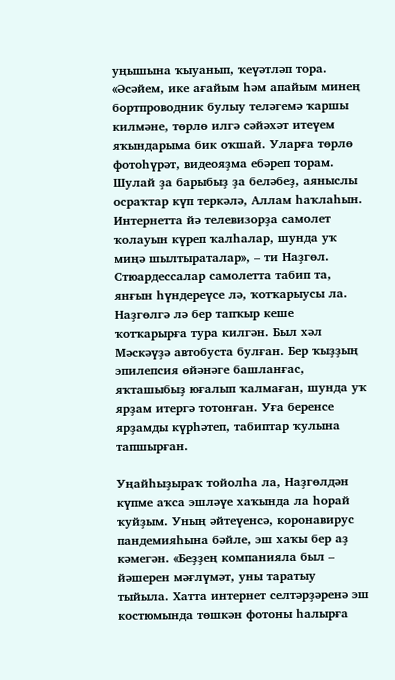уңышына ҡыуанып, ҡеүәтләп тора. «Әсәйем, ике ағайым һәм апайым минең бортпроводник булыу теләгемә ҡаршы килмәне, төрлө илгә сәйәхәт итеүем яҡындарыма бик оҡшай. Уларға төрлө фотоһүрәт, видеояҙма ебәреп торам. Шулай ҙа барыбыҙ ҙа беләбеҙ, аяныслы осраҡтар күп теркәлә, Аллам һаҡлаһын. Интернетта йә телевизорҙа самолет ҡолауын күреп ҡалһалар, шунда уҡ миңә шылтыраталар», – ти Наҙгөл.
Стюардессалар самолетта табип та, янғын һүндереүсе лә, ҡотҡарыусы ла. Наҙгөлгә лә бер тапҡыр кеше ҡотҡарырға тура килгән. Был хәл Мәскәүҙә автобуста булған. Бер ҡыҙҙың эпилепсия өйәнәге башланғас, яҡташыбыҙ юғалып ҡалмаған, шунда уҡ ярҙам итергә тотонған. Уға беренсе ярҙамды күрһәтеп, табиптар ҡулына тапшырған.

Уңайһыҙыраҡ тойолһа ла, Наҙгөлдән күпме аҡса эшләүе хаҡында ла һорай ҡуйҙым. Уның әйтеүенсә, коронавирус пандемияһына бәйле, эш хаҡы бер аҙ кәмегән. «Беҙҙең компанияла был – йәшерен мәғлүмәт, уны таратыу тыйыла. Хатта интернет селтәрҙәренә эш костюмында төшкән фотоны һалырға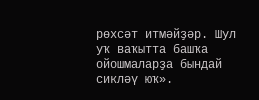рөхсәт итмәйҙәр. Шул уҡ ваҡытта башҡа ойошмаларҙа бындай сикләү юҡ».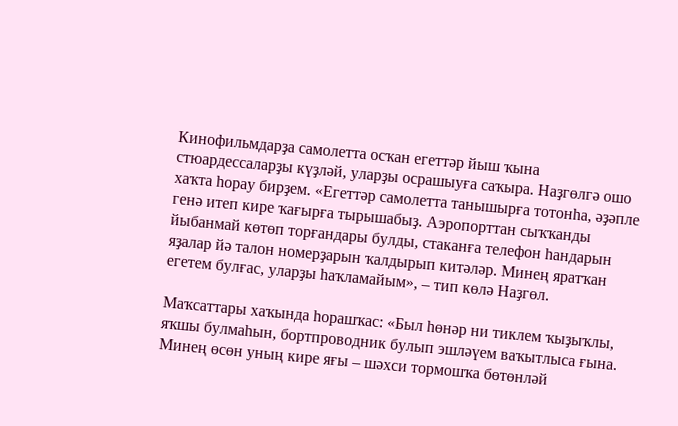Кинофильмдарҙа самолетта осҡан егеттәр йыш ҡына стюардессаларҙы күҙләй, уларҙы осрашыуға саҡыра. Наҙгөлгә ошо хаҡта һорау бирҙем. «Егеттәр самолетта танышырға тотонһа, әҙәпле генә итеп кире ҡағырға тырышабыҙ. Аэропорттан сыҡҡанды йыбанмай көтөп торғандары булды, стаканға телефон һандарын яҙалар йә талон номерҙарын ҡалдырып китәләр. Минең яратҡан егетем булғас, уларҙы һаҡламайым», – тип көлә Наҙгөл.

Маҡсаттары хаҡында һорашҡас: «Был һөнәр ни тиклем ҡыҙыҡлы, яҡшы булмаһын, бортпроводник булып эшләүем ваҡытлыса ғына. Минең өсөн уның кире яғы – шәхси тормошҡа бөтөнләй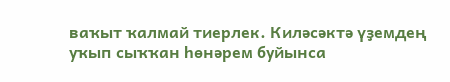ваҡыт ҡалмай тиерлек. Киләсәктә үҙемдең уҡып сыҡҡан һөнәрем буйынса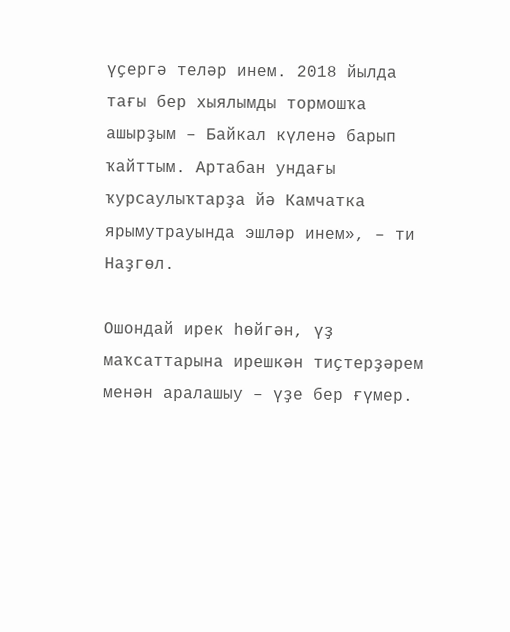үҫергә теләр инем. 2018 йылда тағы бер хыялымды тормошҡа ашырҙым – Байкал күленә барып ҡайттым. Артабан ундағы ҡурсаулыҡтарҙа йә Камчатка ярымутрауында эшләр инем», – ти Наҙгөл.

Ошондай ирек һөйгән, үҙ маҡсаттарына ирешкән тиҫтерҙәрем менән аралашыу – үҙе бер ғүмер.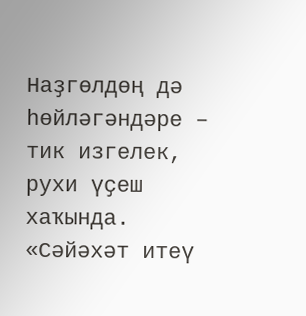Наҙгөлдөң дә һөйләгәндәре – тик изгелек, рухи үҫеш хаҡында. «Сәйәхәт итеү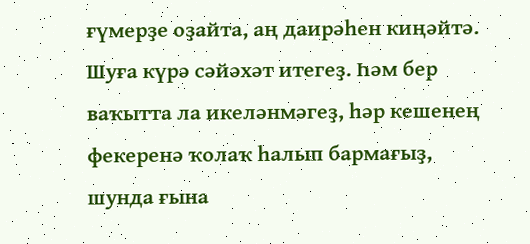ғүмерҙе оҙайта, аң даирәһен киңәйтә. Шуға күрә сәйәхәт итегеҙ. Һәм бер ваҡытта ла икеләнмәгеҙ, һәр кешенең фекеренә ҡолаҡ һалып бармағыҙ, шунда ғына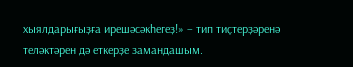хыялдарығыҙға ирешәсәкһегеҙ!» – тип тиҫтерҙәренә теләктәрен дә еткерҙе замандашым.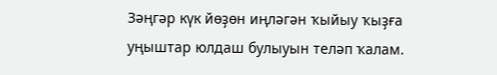Зәңгәр күк йөҙөн иңләгән ҡыйыу ҡыҙға уңыштар юлдаш булыуын теләп ҡалам.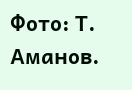Фото: Т. Аманов.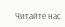Читайте нас